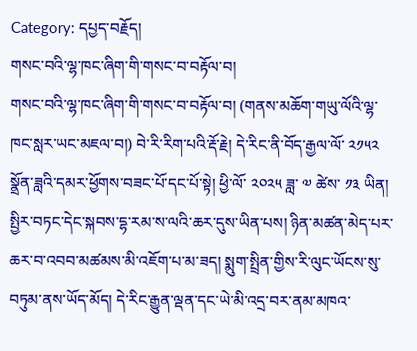Category: དཔྱད་བརྗོད།
གསང་བའི་ལྷ་ཁང་ཞིག་གི་གསང་བ་བརྟོལ་བ།
གསང་བའི་ལྷ་ཁང་ཞིག་གི་གསང་བ་བརྟོལ་བ། (གནས་མཆོག་གཡུ་ལོའི་ལྷ་ཁང་སླར་ཡང་མཇལ་བ།) བེ་རི་རིག་པའི་རྡོ་རྗེ། དེ་རིང་ནི་བོད་རྒྱལ་ལོ་ ༢༡༥༢ སྣྲོན་ཟླའི་དམར་ཕྱོགས་བཟང་པོ་དང་པོ་སྟེ། ཕྱི་ལོ་ ༢༠༢༥ ཟླ་ ༧ ཚེས་ ༡༣ ཡིན། སྤྱིར་བཏང་དེང་སྐབས་དྷ་རམ་ས་ལའི་ཆར་དུས་ཡིན་པས། ཉིན་མཚན་མེད་པར་ཆར་བ་འབབ་མཚམས་མི་འཇོག་པ་མ་ཟད། སྨུག་སྤྲིན་གྱིས་རི་ལུང་ཡོངས་སུ་བཏུམ་ནས་ཡོད་མོད། དེ་རིང་རྒྱུན་ལྡན་དང་ཡེ་མི་འདྲ་བར་ནམ་མཁའ་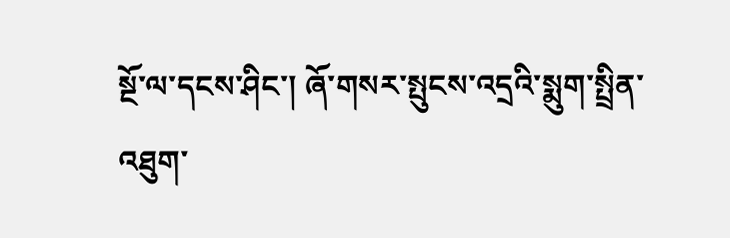སྔོ་ལ་དངས་ཤིང་། ཞོ་གསར་སྤུངས་འདྲའི་སྨུག་སྤྲིན་འཐུག་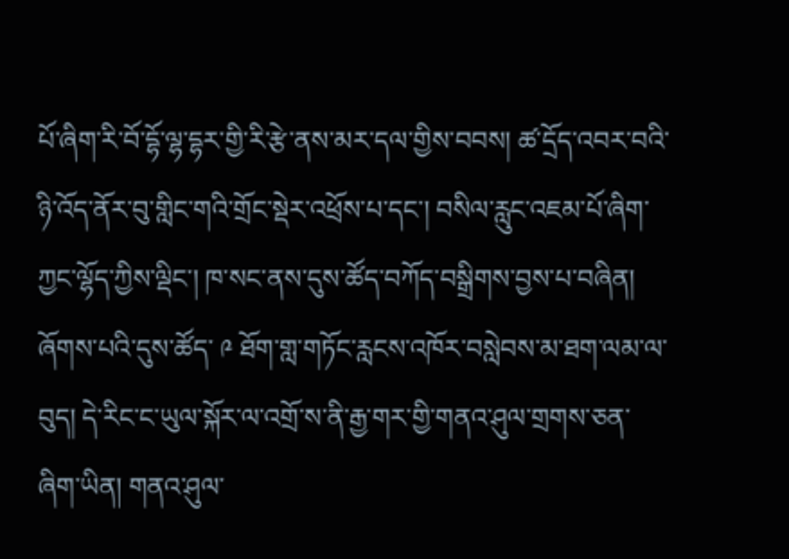པོ་ཞིག་རི་བོ་དྷོ་ལྷ་དྷར་གྱི་རི་རྩེ་ནས་མར་དལ་གྱིས་བབས། ཚ་དྲོད་འབར་བའི་ཉི་འོད་ནོར་བུ་གླིང་གའི་གྲོང་སྡེར་འཕྲོས་པ་དང་། བསིལ་རླུང་འཇམ་པོ་ཞིག་ཀྱང་ལྷོད་ཀྱིས་ལྡིང་། ཁ་སང་ནས་དུས་ཚོད་བཀོད་བསྒྲིགས་བྱས་པ་བཞིན། ཞོགས་པའི་དུས་ཚོད་ ༩ ཐོག་གླ་གཏོང་རླངས་འཁོར་བསླེབས་མ་ཐག་ལམ་ལ་བུད། དེ་རིང་ང་ཡུལ་སྐོར་ལ་འགྲོ་ས་ནི་རྒྱ་གར་གྱི་གནའ་ཤུལ་གྲགས་ཅན་ཞིག་ཡིན། གནའ་ཤུལ་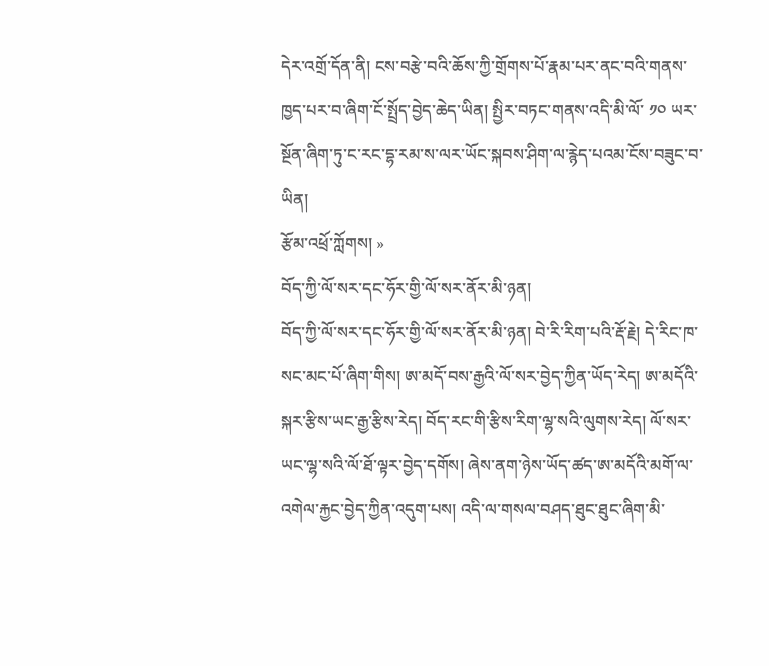དེར་འགྲོ་དོན་ནི། ངས་བརྩེ་བའི་ཆོས་ཀྱི་གྲོགས་པོ་རྣམ་པར་ནང་བའི་གནས་ཁྱད་པར་བ་ཞིག་ངོ་སྤྲོད་བྱེད་ཆེད་ཡིན། སྤྱིར་བཏང་གནས་འདི་མི་ལོ་ ༡༠ ཡར་སྔོན་ཞིག་ཏུ་ང་རང་དྷ་རམ་ས་ལར་ཡོང་སྐབས་ཤིག་ལ་རྙེད་པའམ་ངོས་བཟུང་བ་ཡིན།
རྩོམ་འཕྲོ་ཀློགས། »
བོད་ཀྱི་ལོ་སར་དང་ཧོར་གྱི་ལོ་སར་ནོར་མི་ཉན།
བོད་ཀྱི་ལོ་སར་དང་ཧོར་གྱི་ལོ་སར་ནོར་མི་ཉན། བེ་རི་རིག་པའི་རྡོ་རྗེ། དེ་རིང་ཁ་སང་མང་པོ་ཞིག་གིས། ཨ་མདོ་བས་རྒྱའི་ལོ་སར་བྱེད་ཀྱིན་ཡོད་རེད། ཨ་མདོའི་སྐར་རྩིས་ཡང་རྒྱ་རྩིས་རེད། བོད་རང་གི་རྩིས་རིག་ལྷ་སའི་ལུགས་རེད། ལོ་སར་ཡང་ལྷ་སའི་ལོ་ཐོ་ལྟར་བྱེད་དགོས། ཞེས་ནག་ཉེས་ཡོད་ཚད་ཨ་མདོའི་མགོ་ལ་འགེལ་རྐྱང་བྱེད་ཀྱིན་འདུག་པས། འདི་ལ་གསལ་བཤད་ཐུང་ཐུང་ཞིག་མི་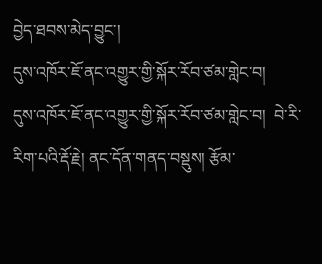བྱེད་ཐབས་མེད་བྱུང་།
དུས་འཁོར་ཇོ་ནང་འགྱུར་གྱི་སྐོར་རོབ་ཙམ་གླེང་བ།
དུས་འཁོར་ཇོ་ནང་འགྱུར་གྱི་སྐོར་རོབ་ཙམ་གླེང་བ།  བེ་རི་རིག་པའི་རྡོ་རྗེ། ནང་དོན་གནད་བསྡུས། རྩོམ་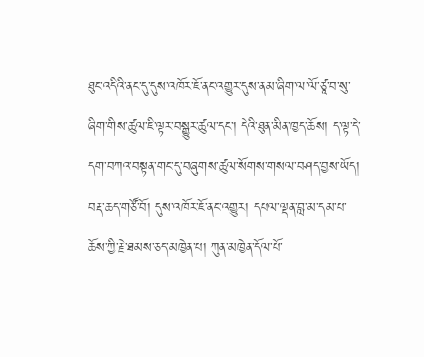ཐུང་འདིའི་ནང་དུ་དུས་འཁོར་ཇོ་ནང་འགྱུར་དུས་ནམ་ཞིག་ལ་ལོ་ཙཱ་བ་སུ་ཞིག་གིས་ཚུལ་ཇི་ལྟར་བསྒྱུར་ཚུལ་དང་། དེའི་ཐུན་མིན་ཁྱད་ཆོས། ད་ལྟ་དེ་དག་བཀའ་བསྟན་གང་དུ་བཞུགས་ཚུལ་སོགས་གསལ་བཤད་བྱས་ཡོད། བརྡ་ཆད་གཙོ་བོ། དུས་འཁོར་ཇོ་ནང་འགྱུར། དཔལ་ལྡན་བླ་མ་དམ་པ་ཆོས་ཀྱི་རྗེ་ཐམས་ཅད་མཁྱེན་པ། ཀུན་མཁྱེན་དོལ་པོ་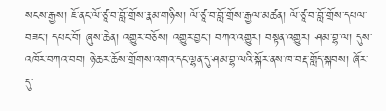སངས་རྒྱས། ཇོ་ནང་ལོ་ཙཱ་བ་བློ་གྲོས་རྣམ་གཉིས། ལོ་ཙཱ་བ་བློ་གྲོས་རྒྱལ་མཚན། ལོ་ཙཱ་བ་བློ་གྲོས་དཔལ་བཟང་། དཔང་བོ། ཞུས་ཆེན། འགྱུར་བཅོས། འགྱུར་བྱང་། བཀའ་འགྱུར། བསྟན་འགྱུར། ཤམ་བྷ་ལ། དུས་འཁོར་བཀའ་བབ། ཉེ་ཆར་ཆོས་གྲོགས་འགའ་དང་ལྷན་དུ་ཤམ་བྷ་ལའི་སྐོར་ནས་ཁ་བརྡ་གློད་སྐབས། ཞོར་དུ་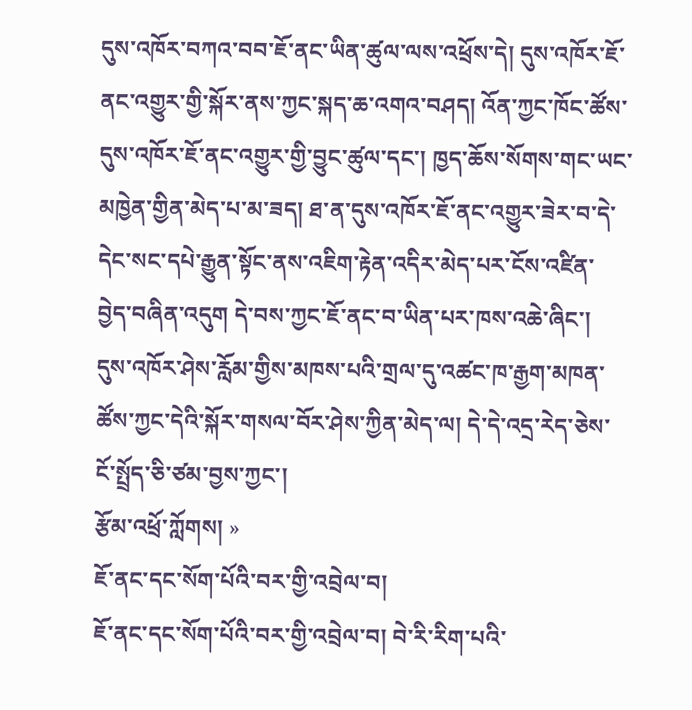དུས་འཁོར་བཀའ་བབ་ཇོ་ནང་ཡིན་ཚུལ་ལས་འཕྲོས་དེ། དུས་འཁོར་ཇོ་ནང་འགྱུར་གྱི་སྐོར་ནས་ཀྱང་སྐད་ཆ་འགའ་བཤད། འོན་ཀྱང་ཁོང་ཚོས་དུས་འཁོར་ཇོ་ནང་འགྱུར་གྱི་བྱུང་ཚུལ་དང་། ཁྱད་ཆོས་སོགས་གང་ཡང་མཁྱེན་གྱིན་མེད་པ་མ་ཟད། ཐ་ན་དུས་འཁོར་ཇོ་ནང་འགྱུར་ཟེར་བ་དེ་དེང་སང་དཔེ་རྒྱུན་སྟོང་ནས་འཇིག་རྟེན་འདིར་མེད་པར་ངོས་འཛིན་བྱེད་བཞིན་འདུག དེ་བས་ཀྱང་ཇོ་ནང་བ་ཡིན་པར་ཁས་འཆེ་ཞིང་། དུས་འཁོར་ཤེས་རློམ་གྱིས་མཁས་པའི་གྲལ་དུ་འཚང་ཁ་རྒྱག་མཁན་ཚོས་ཀྱང་དེའི་སྐོར་གསལ་བོར་ཤེས་ཀྱིན་མེད་ལ། དེ་དེ་འདྲ་རེད་ཅེས་ངོ་སྤྲོད་ཅི་ཙམ་བྱས་ཀྱང་།
རྩོམ་འཕྲོ་ཀློགས། »
ཇོ་ནང་དང་སོག་པོའི་བར་གྱི་འབྲེལ་བ།
ཇོ་ནང་དང་སོག་པོའི་བར་གྱི་འབྲེལ་བ། བེ་རི་རིག་པའི་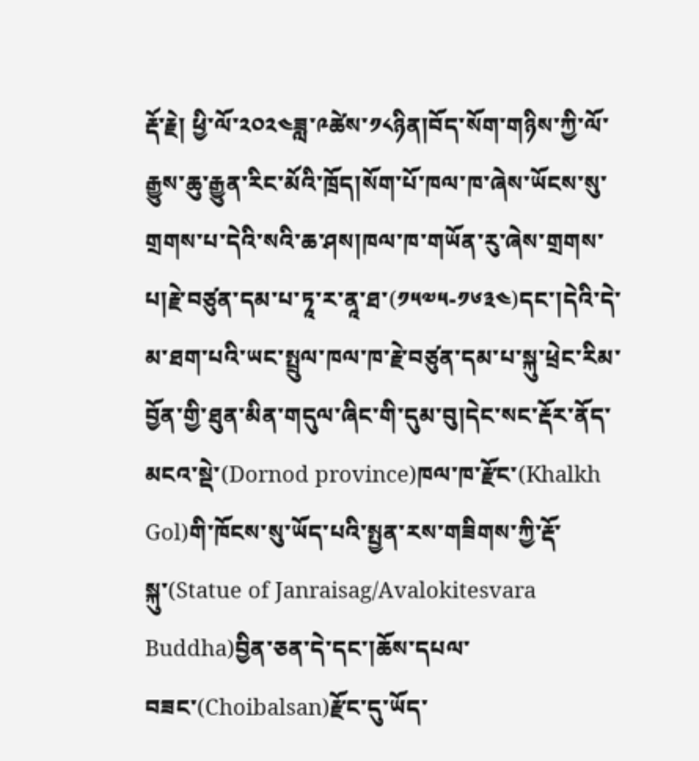རྡོ་རྗེ། ཕྱི་ལོ་༢༠༢༤ཟླ་༩ཚེས་༡༨ཉིན།བོད་སོག་གཉིས་ཀྱི་ལོ་རྒྱུས་ཆུ་རྒྱུན་རིང་མོའི་ཁྲོད།སོག་པོ་ཁལ་ཁ་ཞེས་ཡོངས་སུ་གྲགས་པ་དེའི་སའི་ཆ་ཤས།ཁལ་ཁ་གཡོན་རུ་ཞེས་གྲགས་པ།རྗེ་བཙུན་དམ་པ་ཏཱ་ར་ནཱ་ཐ་(༡༥༧༥-༡༦༣༤)དང་།དེའི་དེ་མ་ཐག་པའི་ཡང་སྤྲུལ་ཁལ་ཁ་རྗེ་བཙུན་དམ་པ་སྐུ་ཕྲེང་རིམ་བྱོན་གྱི་ཐུན་མིན་གདུལ་ཞིང་གི་དུམ་བུ།དེང་སང་རྡོར་ནོད་མངའ་སྡེ་(Dornod province)ཁལ་ཁ་རྫོང་(Khalkh Gol)གི་ཁོངས་སུ་ཡོད་པའི་སྤྱན་རས་གཟིགས་ཀྱི་རྡོ་སྐུ་(Statue of Janraisag/Avalokitesvara Buddha)བྱིན་ཅན་དེ་དང་།ཆོས་དཔལ་བཟང་(Choibalsan)རྫོང་དུ་ཡོད་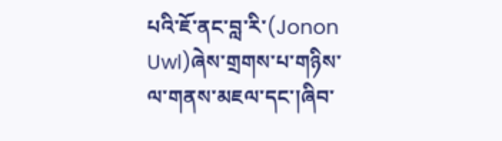པའི་ཇོ་ནང་བླ་རི་(Jonon Uwl)ཞེས་གྲགས་པ་གཉིས་ལ་གནས་མཇལ་དང་།ཞིབ་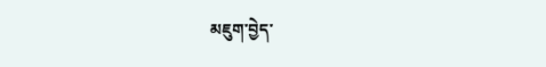མཇུག་བྱེད་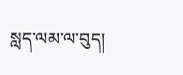སླད་ལམ་ལ་བུད།